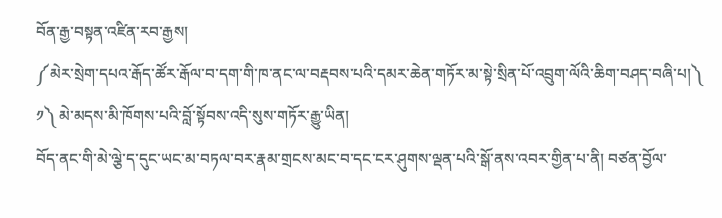བོན་རྒྱ་བསྟན་འཛིན་རབ་རྒྱས།
༼མེར་སྲེག་དཔའ་རྒོད་ཚོར་རྒོལ་བ་དག་གི་ཁ་ནང་ལ་བརྡབས་པའི་དམར་ཆེན་གཏོར་མ་སྟེ་སྲིན་པོ་འབྲུག་ལོའི་ཆིག་བཤད་བཞི་པ།༽
༡༽ མེ་མདས་མི་ཁོགས་པའི་བློ་སྟོབས་འདི་སུས་གཏོར་རྒྱུ་ཡིན།
བོད་ནང་གི་མེ་ལྕེ་ད་དུང་ཡང་མ་བཏལ་བར་རྣམ་གྲངས་མང་བ་དང་ངར་ཤུགས་ལྡན་པའི་སྒོ་ནས་འབར་གྱིན་པ་ནི། བཙན་བྱོལ་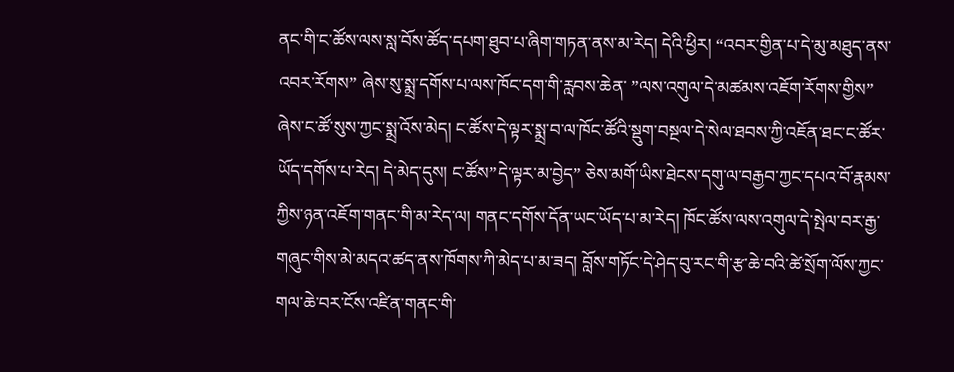ནང་གི་ང་ཚོས་ལས་སླ་བོས་ཚོད་དཔག་ཐུབ་པ་ཞིག་གཏན་ནས་མ་རེད། དེའི་ཕྱིར། “འབར་གྱིན་པ་དེ་མུ་མཐུད་ནས་འབར་རོགས” ཞེས་སུ་སྨྲ་དགོས་པ་ལས་ཁོང་དག་གི་རླབས་ཆེན་ ”ལས་འགུལ་དེ་མཚམས་འཇོག་རོགས་གྱིས” ཞེས་ང་ཚོ་སུས་ཀྱང་སྨྲ་འོས་མེད། ང་ཚོས་དེ་ལྟར་སྨྲ་བ་ལ་ཁོང་ཚོའི་སྡུག་བསྔལ་དེ་སེལ་ཐབས་ཀྱི་འཇོན་ཐང་ང་ཚོར་ཡོད་དགོས་པ་རེད། དེ་མེད་དུས། ང་ཚོས”དེ་ལྟར་མ་བྱེད” ཅེས་མགོ་ཡིས་ཐེངས་དགུ་ལ་བརྒྱབ་ཀྱང་དཔའ་བོ་རྣམས་ཀྱིས་ཉན་འཇོག་གནང་གི་མ་རེད་ལ། གནང་དགོས་དོན་ཡང་ཡོད་པ་མ་རེད། ཁོང་ཚོས་ལས་འགུལ་དེ་སྤེལ་བར་རྒྱ་གཞུང་གིས་མེ་མདའ་ཚད་ནས་ཁོགས་ཀི་མེད་པ་མ་ཟད། བློས་གཏོང་དེ་ཤེད་བུ་རང་གི་རྩ་ཆེ་བའི་ཚེ་སྲོག་ལོས་ཀྱང་གལ་ཆེ་བར་ངོས་འཛིན་གནང་གི་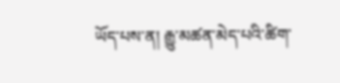ཡོད་པས་ན། རྒྱུ་མཚན་མེད་པའི་ཚིག་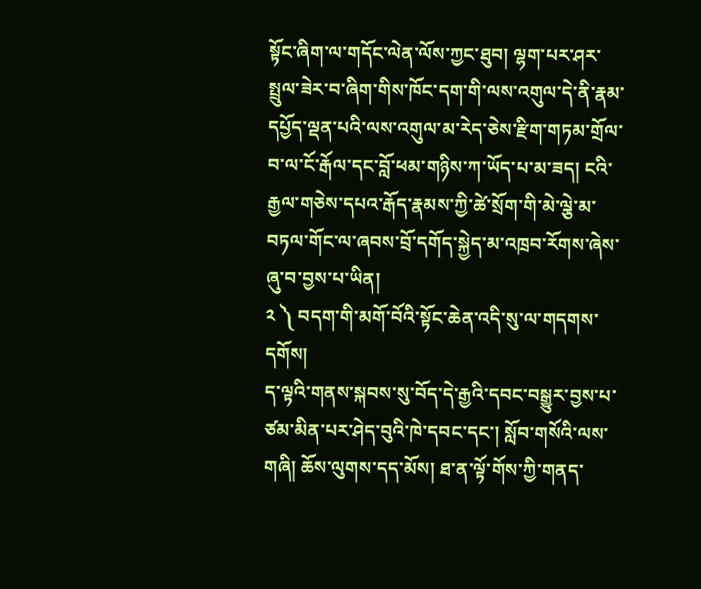སྟོང་ཞིག་ལ་གདོང་ལེན་ལོས་ཀྱང་ཐུབ། ལྷག་པར་ཤར་སྤྲུལ་ཟེར་བ་ཞིག་གིས་ཁོང་དག་གི་ལས་འགུལ་དེ་ནི་རྣམ་དཔྱོད་ལྡན་པའི་ལས་འགུལ་མ་རེད་ཅེས་རྫིག་གཏམ་གྲོལ་བ་ལ་ངོ་རྒོལ་དང་བློ་ཕམ་གཉིས་ཀ་ཡོད་པ་མ་ཟད། ངའི་རྒྱལ་གཅེས་དཔའ་རྒོད་རྣམས་ཀྱི་ཚེ་སྲོག་གི་མེ་ལྕེ་མ་བཏལ་གོང་ལ་ཞབས་བྲོ་དགོད་སྐྱེད་མ་འཁྲབ་རོགས་ཞེས་ཞུ་བ་བྱས་པ་ཡིན།
༢ ༽ བདག་གི་མགོ་བོའི་སྟོང་ཆེན་འདི་སུ་ལ་གདགས་དགོས།
ད་ལྟའི་གནས་སྐབས་སུ་བོད་དེ་རྒྱའི་དབང་བསྒྱུར་བྱས་པ་ཙམ་མིན་པར་ཤེད་བུའི་ཁེ་དབང་དང་། སློབ་གསོའི་ལས་གཞི། ཆོས་ལུགས་དད་མོས། ཐ་ན་ལྟོ་གོས་ཀྱི་གནད་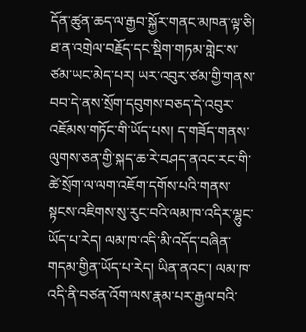དོན་ཚུན་ཆད་ལ་རྒྱབ་སྐྱོར་གནང་མཁན་ལྟ་ཅི། ཐ་ན་འགྲེལ་བརྗོད་དང་སྡིག་གཏམ་གླེང་ས་ཙམ་ཡང་མེད་པར། ཡར་འབུར་ཙམ་གྱི་གནས་བབ་དེ་ནས་སྲོག་དབུགས་བཅད་དེ་འབུར་འཇོམས་གཏོང་གི་ཡོད་པས། ད་གཟོད་གནས་ལུགས་ཅན་གྱི་སྐད་ཆ་རེ་བཤད་ནའང་རང་གི་ཚེ་སྲོག་ལ་ལག་འཇོག་དགོས་པའི་གནས་སྟངས་འཇིགས་སུ་རུང་བའི་ལམ་ཁ་འདིར་ལྷུང་ཡོད་པ་རེད། ལམ་ཁ་འདི་མི་འདོད་བཞིན་གདམ་གྱིན་ཡོད་པ་རེད། ཡིན་ནའང་། ལམ་ཁ་འདི་ནི་བཙན་འོག་ལས་རྣམ་པར་རྒྱལ་བའི་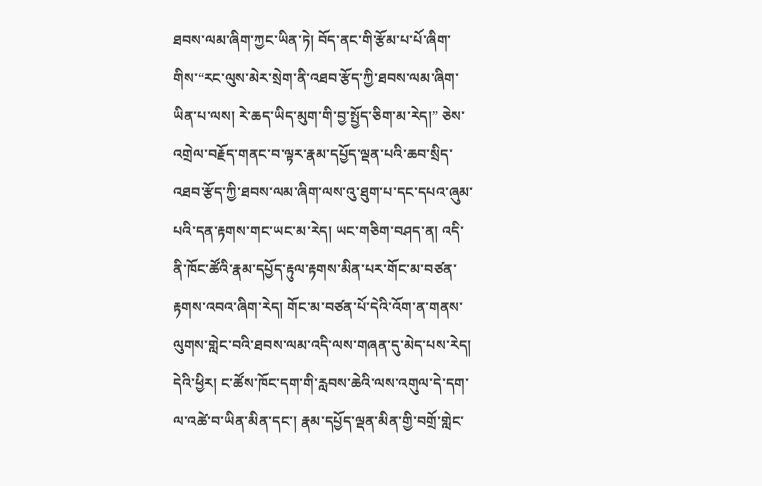ཐབས་ལམ་ཞིག་ཀྱང་ཡིན་ཏེ། བོད་ནང་གི་རྩོམ་པ་པོ་ཞིག་གིས་“རང་ལུས་མེར་སྲེག་ནི་འཐབ་རྩོད་ཀྱི་ཐབས་ལམ་ཞིག་ཡིན་པ་ལས། རེ་ཆད་ཡིད་མུག་གི་བྱ་སྤྱོད་ཅིག་མ་རེད།” ཅེས་འགྲེལ་བརྗོད་གནང་བ་ལྟར་རྣམ་དཔྱོད་ལྡན་པའི་ཆབ་སྲིད་འཐབ་རྩོད་ཀྱི་ཐབས་ལམ་ཞིག་ལས་འུ་ཐུག་པ་དང་དཔའ་ཞུམ་པའི་དན་རྟགས་གང་ཡང་མ་རེད། ཡང་གཅིག་བཤད་ན། འདི་ནི་ཁོང་ཚོའི་རྣམ་དཔྱོད་རྟུལ་རྟགས་མིན་པར་གོང་མ་བཙན་རྟགས་འབའ་ཞིག་རེད། གོང་མ་བཙན་པོ་དེའི་འོག་ན་གནས་ལུགས་གླེང་བའི་ཐབས་ལམ་འདི་ལས་གཞན་དུ་མེད་པས་རེད། དེའི་ཕྱིར། ང་ཚོས་ཁོང་དག་གི་རླབས་ཆེའི་ལས་འགུལ་དེ་དག་ལ་འཚེ་བ་ཡིན་མིན་དང་། རྣམ་དཔྱོད་ལྡན་མིན་གྱི་བགྲོ་གླེང་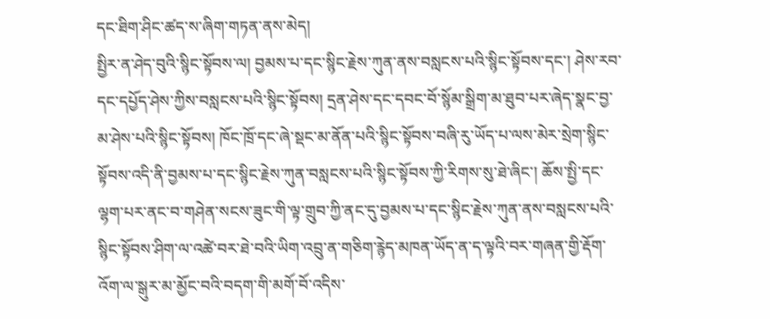དང་ཐིག་ཤིང་ཚད་ས་ཞིག་གཏན་ནས་མེད།
སྤྱིར་ན་ཤེད་བུའི་སྙིང་སྟོབས་ལ། བྱམས་པ་དང་སྙིང་རྗེས་ཀུན་ནས་བསླངས་པའི་སྙིང་སྟོབས་དང་། ཤེས་རབ་དང་དཔྱོད་ཤེས་ཀྱིས་བསླངས་པའི་སྙིང་སྟོབས། དྲན་ཤེས་དང་དབང་བོ་སྙོམ་སྒྲིག་མ་ཐུབ་པར་ཞེད་སྣང་བྱ་མ་ཤེས་པའི་སྙིང་སྟོབས། ཁོང་ཁྲོ་དང་ཞེ་སྡང་མ་ནོན་པའི་སྙིང་སྟོབས་བཞི་རུ་ཡོད་པ་ལས་མེར་སྲེག་སྙིང་སྟོབས་འདི་ནི་བྱམས་པ་དང་སྙིང་རྗེས་ཀུན་བསླངས་པའི་སྙིང་སྟོབས་ཀྱི་རིགས་སུ་ཐེ་ཞིང་། ཆོས་སྤྱི་དང་ལྷག་པར་ནང་བ་གཤེན་སངས་ཟུང་གི་ལྟ་གྲུབ་ཀྱི་ནང་དུ་བྱམས་པ་དང་སྙིང་རྗེས་ཀུན་ནས་བསླངས་པའི་སྙིང་སྟོབས་ཤིག་ལ་འཚེ་བར་ཐེ་བའི་ཡིག་འབྲུ་ན་གཅིག་རྙེད་མཁན་ཡོད་ན་ད་ལྟའི་བར་གཞན་གྱི་རྡོག་འོག་ལ་སྒུར་མ་མྱོང་བའི་བདག་གི་མགོ་བོ་འདིས་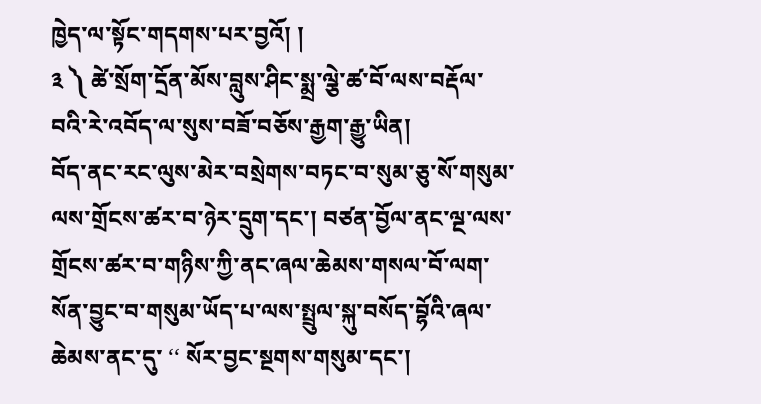ཁྱེད་ལ་སྟོང་གདགས་པར་བྱའོ། །
༣ ༽ ཚེ་སྲོག་དྲོན་མོས་བླུས་ཤིང་སྨྲ་ལྕེ་ཚ་བོ་ལས་བརྡོལ་བའི་རེ་འབོད་ལ་སུས་བཟོ་བཅོས་རྒྱག་རྒྱུ་ཡིན།
བོད་ནང་རང་ལུས་མེར་བསྲེགས་བཏང་བ་སུམ་ཅུ་སོ་གསུམ་ལས་གྲོངས་ཚར་བ་ཉེར་དྲུག་དང་། བཙན་བྱོལ་ནང་ལྔ་ལས་གྲོངས་ཚར་བ་གཉིས་ཀྱི་ནང་ཞལ་ཆེམས་གསལ་བོ་ལག་སོན་བྱུང་བ་གསུམ་ཡོད་པ་ལས་སྤྲུལ་སྐུ་བསོད་བྷོའི་ཞལ་ཆེམས་ནང་དུ་ ‘‘ སོར་བྱང་སྔགས་གསུམ་དང་།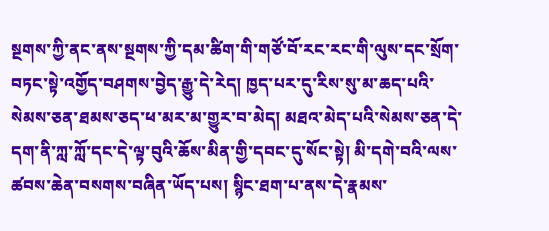སྔགས་ཀྱི་ནང་ནས་སྔགས་ཀྱི་དམ་ཚིག་གི་གཙོ་བོ་རང་རང་གི་ལུས་དང་སྲོག་བཏང་སྟེ་འགྱོད་བཤགས་བྱེད་རྒྱུ་དེ་རེད། ཁྱད་པར་དུ་རིས་སུ་མ་ཆད་པའི་སེམས་ཅན་ཐམས་ཅད་ཕ་མར་མ་གྱུར་བ་མེད། མཐའ་མེད་པའི་སེམས་ཅན་དེ་དག་ནི་ཀླ་ཀློ་དང་དེ་ལྟ་བུའི་ཆོས་མིན་གྱི་དབང་དུ་སོང་སྟེ། མི་དགེ་བའི་ལས་ཚབས་ཆེན་བསགས་བཞིན་ཡོད་པས། སྙིང་ཐག་པ་ནས་དེ་རྣམས་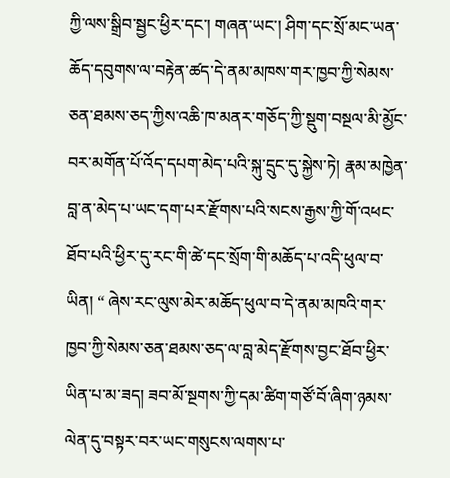ཀྱི་ལས་སྒྲིབ་སྦྱང་ཕྱིར་དང་། གཞན་ཡང་། ཤིག་དང་སྲོ་མང་ཡན་ཆོད་དབུགས་ལ་བརྟེན་ཚད་དེ་ནམ་མཁས་གར་ཁྱབ་ཀྱི་སེམས་ཅན་ཐམས་ཅད་ཀྱིས་འཆི་ཁ་མནར་གཅོད་ཀྱི་སྡུག་བསྔལ་མི་མྱོང་བར་མགོན་པོ་འོད་དཔག་མེད་པའི་སྐུ་དྲུང་དུ་སྐྱེས་ཏེ། རྣམ་མཁྱེན་བླ་ན་མེད་པ་ཡང་དག་པར་རྫོགས་པའི་སངས་རྒྱས་ཀྱི་གོ་འཕང་ཐོབ་པའི་ཕྱིར་དུ་རང་གི་ཚེ་དང་སྲོག་གི་མཆོད་པ་འདི་ཕུལ་བ་ཡིན། “ ཞེས་རང་ལུས་མེར་མཆོད་ཕུལ་བ་དེ་ནམ་མཁའི་གར་ཁྱབ་ཀྱི་སེམས་ཅན་ཐམས་ཅད་ལ་བླ་མེད་རྫོགས་བྱང་ཐོབ་ཕྱིར་ཡིན་པ་མ་ཟད། ཟབ་མོ་སྔགས་ཀྱི་དམ་ཚིག་གཙོ་བོ་ཞིག་ཉམས་ལེན་དུ་བསྟར་བར་ཡང་གསུངས་ལགས་པ་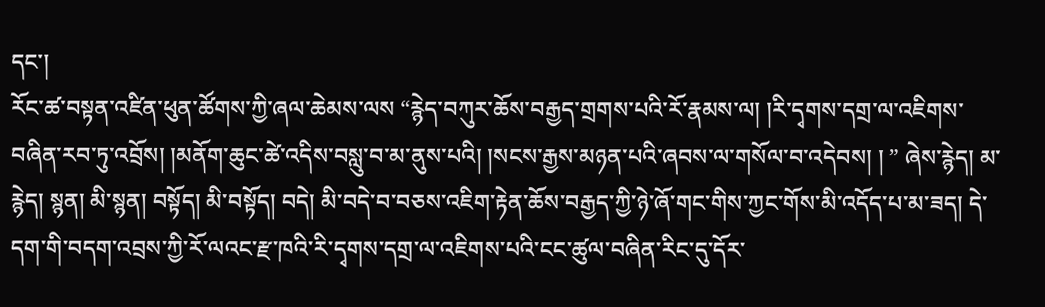དང་།
རོང་ཚ་བསྟན་འཛིན་ཕུན་ཚོགས་ཀྱི་ཞལ་ཆེམས་ལས “རྙེད་བཀུར་ཆོས་བརྒྱད་གྲགས་པའི་རོ་རྣམས་ལ། །རི་དྭགས་དགྲ་ལ་འཇིགས་བཞིན་རབ་ཏུ་འབྲོས། །མནོག་ཆུང་ཚེ་འདིས་བསླུ་བ་མ་ནུས་པའི། །སངས་རྒྱས་མཉན་པའི་ཞབས་ལ་གསོལ་བ་འདེབས། ། ” ཞེས་རྙེད། མ་རྙེད། སྙན། མི་སྙན། བསྟོད། མི་བསྟོད། བདེ། མི་བདེ་བ་བཅས་འཇིག་རྟེན་ཆོས་བརྒྱད་ཀྱི་ཉེ་ཞོ་གང་གིས་ཀྱང་གོས་མི་འདོད་པ་མ་ཟད། དེ་དག་གི་བདག་འབྲས་ཀྱི་རོ་ལའང་རྫ་ཁའི་རི་དྭགས་དགྲ་ལ་འཇིགས་པའི་ངང་ཚུལ་བཞིན་རིང་དུ་དོར་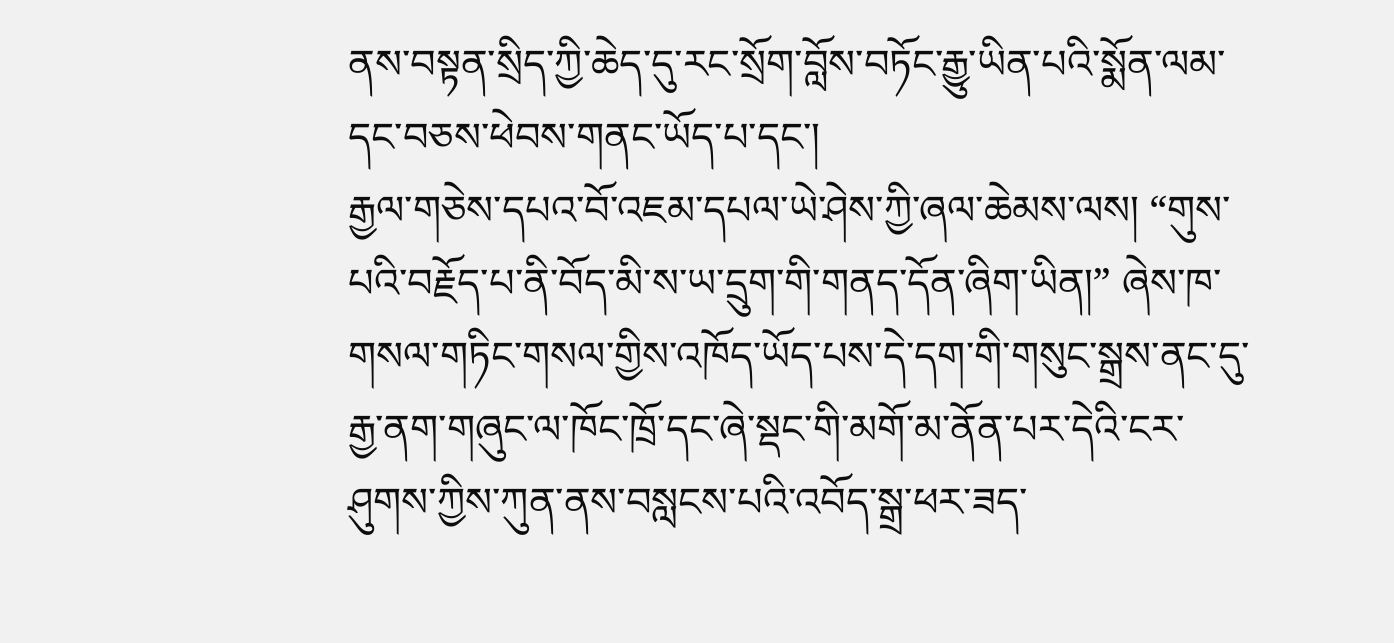ནས་བསྟན་སྲིད་ཀྱི་ཆེད་དུ་རང་སྲོག་བློས་བཏོང་རྒྱུ་ཡིན་པའི་སྨོན་ལམ་དང་བཅས་ཕེབས་གནང་ཡོད་པ་དང་།
རྒྱལ་གཅེས་དཔའ་བོ་འཇམ་དཔལ་ཡེ་ཤེས་ཀྱི་ཞལ་ཆེམས་ལས། “གུས་པའི་བརྗོད་པ་ནི་བོད་མི་ས་ཡ་དྲུག་གི་གནད་དོན་ཞིག་ཡིན།” ཞེས་ཁ་གསལ་གཏིང་གསལ་གྱིས་འཁོད་ཡོད་པས་དེ་དག་གི་གསུང་སྒྲས་ནང་དུ་རྒྱ་ནག་གཞུང་ལ་ཁོང་ཁྲོ་དང་ཞེ་སྡང་གི་མགོ་མ་ནོན་པར་དེའི་ངར་ཤུགས་ཀྱིས་ཀུན་ནས་བསླངས་པའི་འབོད་སྒྲ་ཕར་ཟད་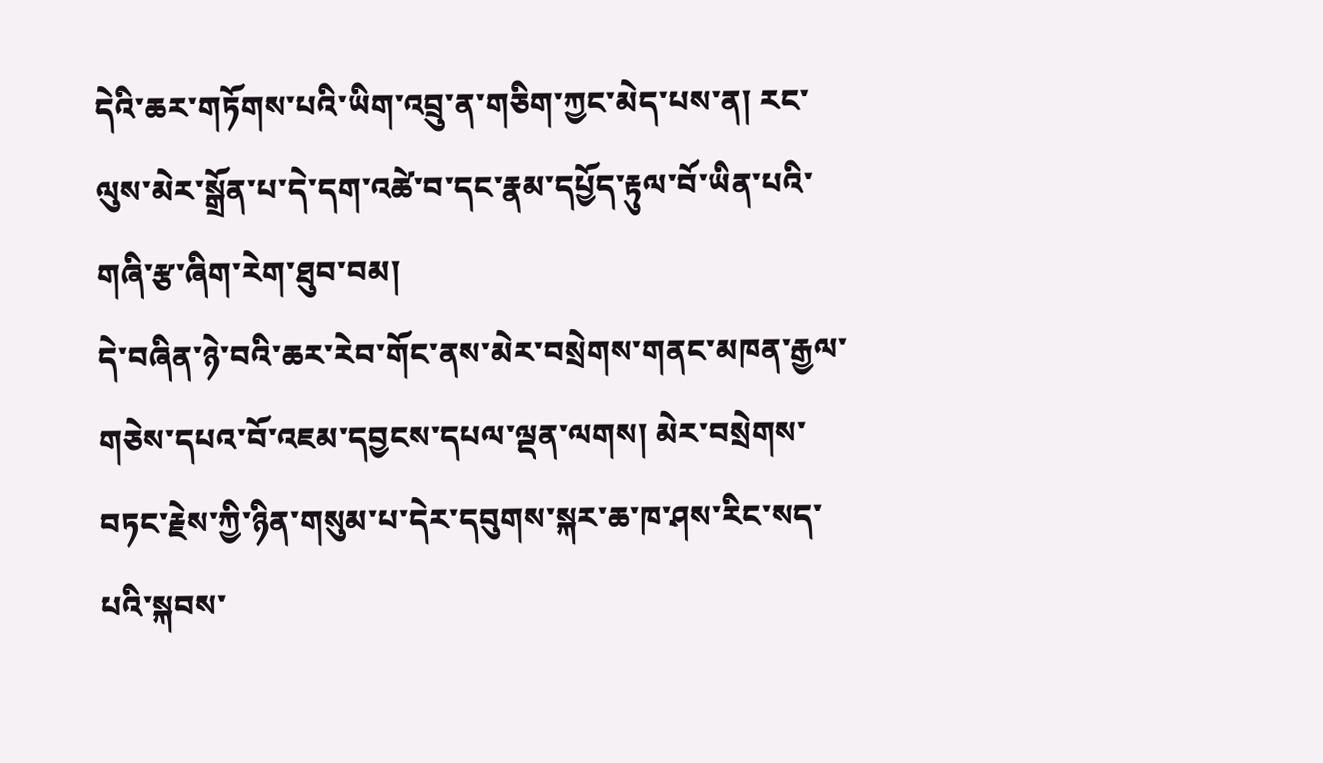དེའི་ཆར་གཏོགས་པའི་ཡིག་འབྲུ་ན་གཅིག་ཀྱང་མེད་པས་ན། རང་ལུས་མེར་སྒྲོན་པ་དེ་དག་འཚེ་བ་དང་རྣམ་དཔྱོད་རྟུལ་བོ་ཡིན་པའི་གཞི་རྩ་ཞིག་རེག་ཐུབ་བམ།
དེ་བཞིན་ཉེ་བའི་ཆར་རེབ་གོང་ནས་མེར་བསྲེགས་གནང་མཁན་རྒྱལ་གཅེས་དཔའ་བོ་འཇམ་དབྱངས་དཔལ་ལྡན་ལགས། མེར་བསྲེགས་བཏང་རྗེས་ཀྱི་ཉིན་གསུམ་པ་དེར་དབུགས་སྐར་ཆ་ཁ་ཤས་རིང་སད་པའི་སྐབས་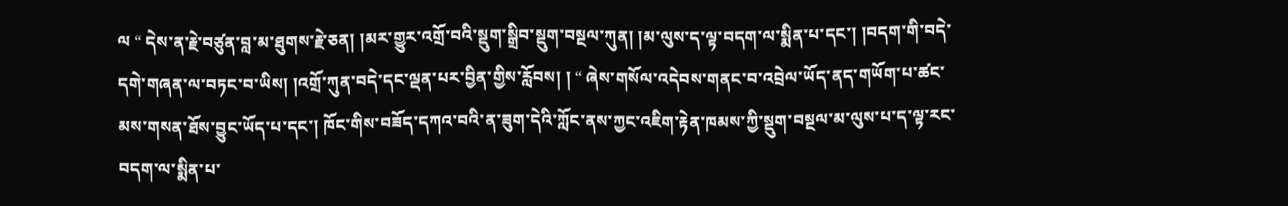ལ “ དེས་ན་རྗེ་བཙུན་བླ་མ་ཐུགས་རྗེ་ཅན། །མར་གྱུར་འགྲོ་བའི་སྡུག་སྒྲིབ་སྡུག་བསྔལ་ཀུན། །མ་ལུས་ད་ལྟ་བདག་ལ་སྨིན་པ་དང་། །བདག་གི་བདེ་དགེ་གཞན་ལ་བཏང་བ་ཡིས། །འགྲོ་ཀུན་བདེ་དང་ལྡན་པར་བྱིན་གྱིས་རློབས། ། “ ཞེས་གསོལ་འདེབས་གནང་བ་འབྲེལ་ཡོད་ནད་གཡོག་པ་ཚང་མས་གསན་ཐོས་བྱུང་ཡོད་པ་དང་། ཁོང་གིས་བཟོད་དཀའ་བའི་ན་ཟུག་དེའི་ཀློང་ནས་ཀྱང་འཇིག་རྟེན་ཁམས་ཀྱི་སྡུག་བསྔལ་མ་ལུས་པ་ད་ལྟ་རང་བདག་ལ་སྨིན་པ་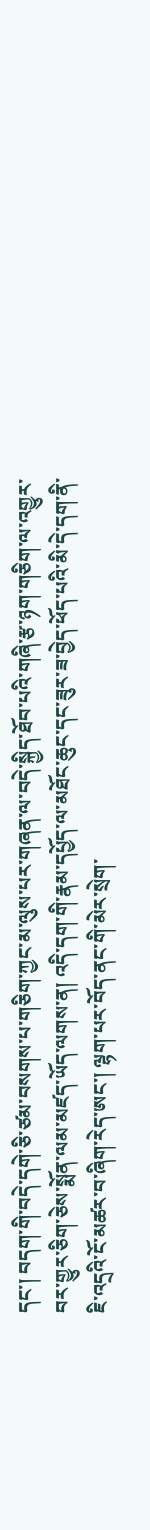དང་། བདག་གི་བདེ་དགེ་ཅི་ཙམ་བསགས་པ་གཅིག་ཀྱང་མ་ལུས་པར་གཞན་ལ་བདེ་སྐྱིད་ཐོབ་པའི་གཞི་རྩ་ཉག་གཅིག་ལ་འགྱུར་བར་གྱུར་ཅིག་ཅེས་སྨོན་ལམ་མཛད་ཡོད་ལགས་ན། འདི་དག་གི་རྣམ་དཔྱོད་ལ་མཐོང་ཆུང་དང་ཟུར་ཟ་བྱེད་ཕོད་པའི་མི་དེ་དག་ནི་ཇི་འདྲའི་ངོ་མཚར་བ་ཞིག་རེད་ཨང་། ལྷག་པར་བོད་ནང་གི་མེར་སྲེག་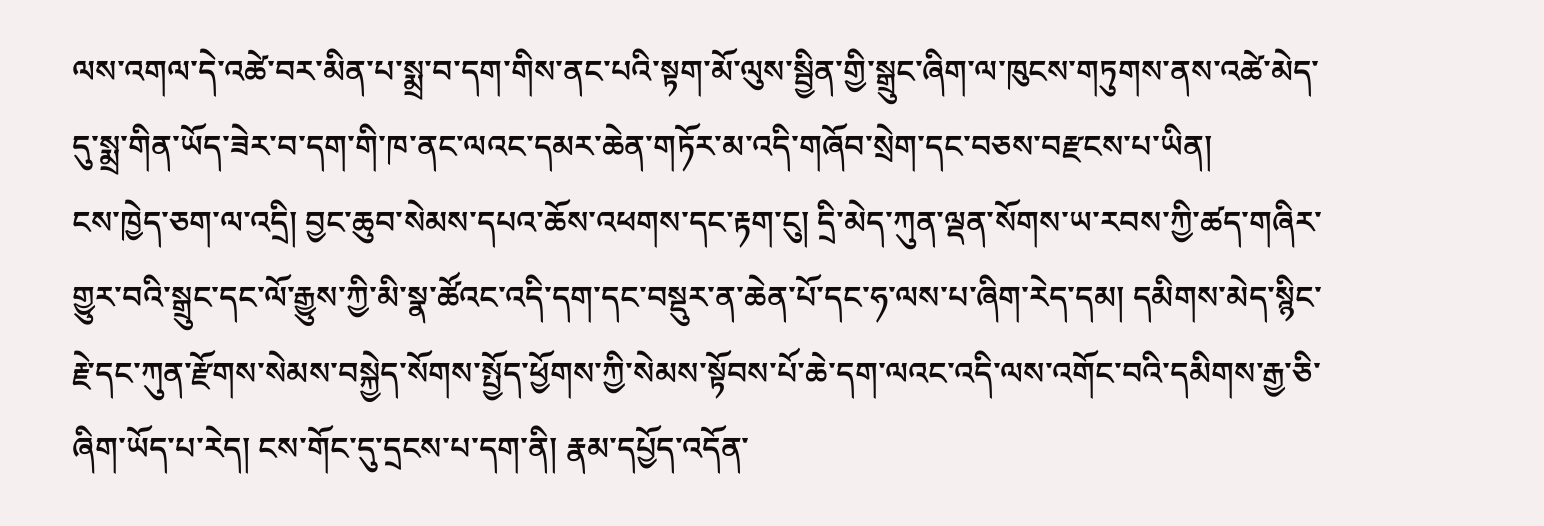ལས་འགལ་དེ་འཚེ་བར་མིན་པ་སྨྲ་བ་དག་གིས་ནང་པའི་སྟག་མོ་ལུས་སྦྱིན་གྱི་སྒྲུང་ཞིག་ལ་ཁུངས་གཏུགས་ནས་འཚེ་མེད་དུ་སྨྲ་གིན་ཡོད་ཟེར་བ་དག་གི་ཁ་ནང་ལའང་དམར་ཆེན་གཏོར་མ་འདི་གཞོབ་སྲེག་དང་བཅས་བརྫངས་པ་ཡིན།
ངས་ཁྱེད་ཅག་ལ་འདྲི། བྱང་ཆུབ་སེམས་དཔའ་ཆོས་འཕགས་དང་རྟག་ངུ། དྲི་མེད་ཀུན་ལྡན་སོགས་ཡ་རབས་ཀྱི་ཚད་གཞིར་གྱུར་བའི་སྒྲུང་དང་ལོ་རྒྱུས་ཀྱི་མི་སྣ་ཚོའང་འདི་དག་དང་བསྡུར་ན་ཆེན་པོ་དང་ཧ་ལས་པ་ཞིག་རེད་དམ། དམིགས་མེད་སྙིང་རྗེ་དང་ཀུན་རྫོགས་སེམས་བསྐྱེད་སོགས་སྤྱོད་ཕྱོགས་ཀྱི་སེམས་སྟོབས་པོ་ཆེ་དག་ལའང་འདི་ལས་འགོང་བའི་དམིགས་རྒྱ་ཅི་ཞིག་ཡོད་པ་རེད། ངས་གོང་དུ་དྲངས་པ་དག་ནི། རྣམ་དཔྱོད་འདོན་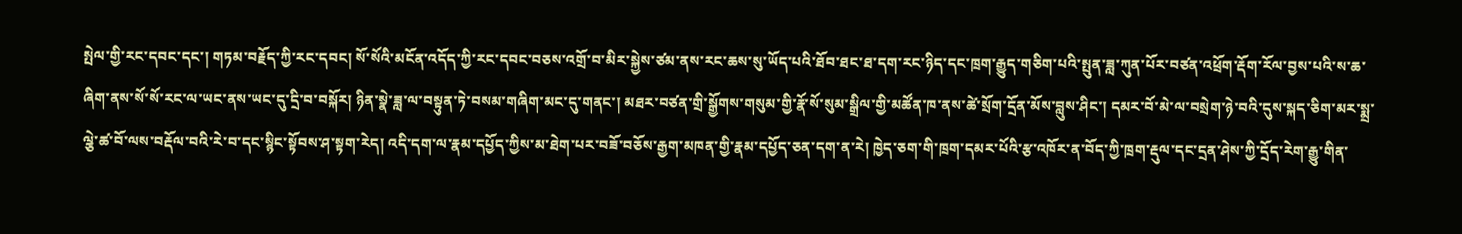སྤེལ་གྱི་རང་དབང་དང་། གཏམ་བརྗོད་ཀྱི་རང་དབང། སོ་སོའི་མངོན་འདོད་ཀྱི་རང་དབང་བཅས་འགྲོ་བ་མིར་སྐྱེས་ཙམ་ནས་རང་ཆས་སུ་ཡོད་པའི་ཐོབ་ཐང་ཐ་དག་རང་ཉིད་དང་ཁྲག་རྒྱུད་གཅིག་པའི་སྤུན་ཟླ་ཀུན་པོར་བཙན་འཕྲོག་རྡོག་རོལ་བྱས་པའི་ས་ཆ་ཞིག་ནས་སོ་སོ་རང་ལ་ཡང་ནས་ཡང་དུ་དྲི་བ་བསྐོར། ཉིན་སྣེ་ཟླ་ལ་བསྟུན་ཏེ་བསམ་གཞིག་མང་དུ་གནང་། མཐར་བཙན་གྲི་སྒྱོགས་གསུམ་གྱི་རྣོ་སོ་སུམ་སྒྲིལ་གྱི་མཚོན་ཁ་ནས་ཚེ་སྲོག་དྲོན་མོས་བླུས་ཤིང་། དམར་བོ་མེ་ལ་བསྲེག་ཉེ་བའི་དུས་སྐད་ཅིག་མར་སྨྲ་ལྕེ་ཚ་བོ་ལས་བརྡོལ་བའི་རེ་བ་དང་སྙིང་སྟོབས་ཤ་སྟག་རེད། འདི་དག་ལ་རྣམ་དཔྱོད་ཀྱིས་མ་ཐེག་པར་བཟོ་བཅོས་རྒྱག་མཁན་གྱི་རྣམ་དཔྱོད་ཅན་དག་ན་རེ། ཁྱེད་ཅག་གི་ཁྲག་དམར་པོའི་རྩ་འཁོར་ན་བོད་ཀྱི་ཁྲག་རྡུལ་དང་དྲན་ཤེས་ཀྱི་དྲོད་རེག་རྒྱུ་གིན་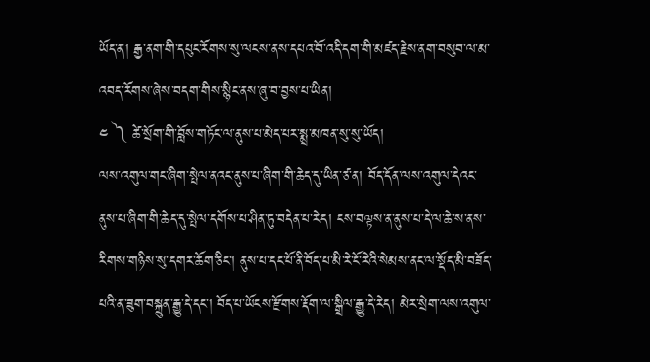ཡོད་ན། རྒྱ་ནག་གི་དཔུང་རོགས་སུ་ལངས་ནས་དཔའ་བོ་འདི་དག་གི་མཛད་རྗེས་ནག་བསུབ་ལ་མ་འབད་རོགས་ཞེས་བདག་གིས་སྙིང་ནས་ཞུ་བ་བྱས་པ་ཡིན།
༤ ༽ ཚེ་སྲོག་གི་བློས་གཏོང་ལ་ནུས་པ་མེད་པར་སྨྲ་མཁན་སུ་སུ་ཡོད།
ལས་འགུལ་གང་ཞིག་སྤེལ་ནའང་ནུས་པ་ཞིག་གི་ཆེད་དུ་ཡིན་ཙ་ན། བོད་དོན་ལས་འགུལ་དེའང་ནུས་པ་ཞིག་གི་ཆེད་དུ་སྤེལ་དགོས་པ་ཤིན་ཏུ་བདེན་པ་རེད། ངས་བལྟས་ན་ནུས་པ་དེ་ལ་ཆེ་ས་ནས་རིགས་གཉིས་སུ་དགར་ཆོག་ཅིང་། ནུས་པ་དང་པོ་ནི་བོད་པ་མི་རེ་ངོ་རེའི་སེམས་ནང་ལ་སྡོད་མི་བཟོད་པའི་ན་ཟུག་བསྐྲུན་རྒྱུ་དེ་དང་། བོད་པ་ཡོངས་རྫོགས་རྡོག་ལ་སྒྲིལ་རྒྱུ་དེ་རེད། མེར་སྲེག་ལས་འགུལ་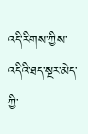འདི་རིགས་ཀྱིས་འདིའི་ཐད་སྔར་མེད་ཀྱི་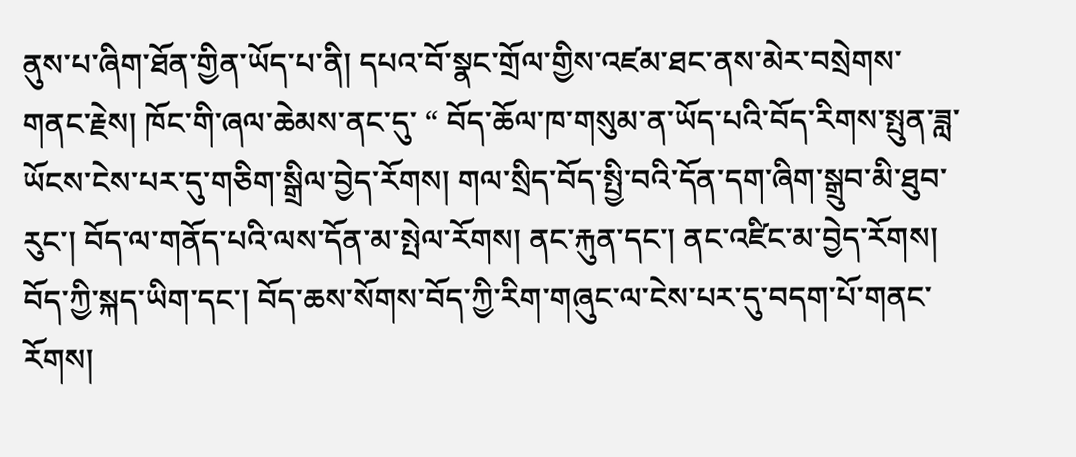ནུས་པ་ཞིག་ཐོན་གྱིན་ཡོད་པ་ནི། དཔའ་བོ་སྣང་གྲོལ་གྱིས་འཛམ་ཐང་ནས་མེར་བསྲེགས་གནང་རྗེས། ཁོང་གི་ཞལ་ཆེམས་ནང་དུ་ “ བོད་ཆོལ་ཁ་གསུམ་ན་ཡོད་པའི་བོད་རིགས་སྤུན་ཟླ་ཡོངས་ངེས་པར་དུ་གཅིག་སྒྲིལ་བྱེད་རོགས། གལ་སྲིད་བོད་སྤྱི་བའི་དོན་དག་ཞིག་སྒྲུབ་མི་ཐུབ་རུང་། བོད་ལ་གནོད་པའི་ལས་དོན་མ་སྤེལ་རོགས། ནང་རྐུན་དང་། ནང་འཛིང་མ་བྱེད་རོགས། བོད་ཀྱི་སྐད་ཡིག་དང་། བོད་ཆས་སོགས་བོད་ཀྱི་རིག་གཞུང་ལ་ངེས་པར་དུ་བདག་པོ་གནང་རོགས།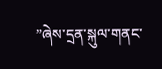”ཞེས་དྲན་སྐུལ་གནང་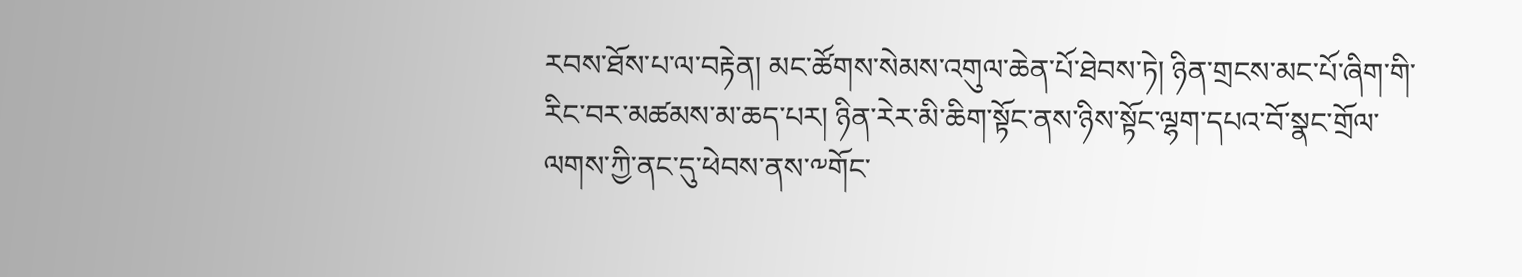རབས་ཐོས་པ་ལ་བརྟེན། མང་ཚོགས་སེམས་འགུལ་ཆེན་པོ་ཐེབས་ཏེ། ཉིན་གྲངས་མང་པོ་ཞིག་གི་རིང་བར་མཚམས་མ་ཆད་པར། ཉིན་རེར་མི་ཆིག་སྟོང་ནས་ཉིས་སྟོང་ལྷག་དཔའ་བོ་སྣང་གྲོལ་ལགས་ཀྱི་ནང་དུ་ཕེབས་ནས་༸གོང་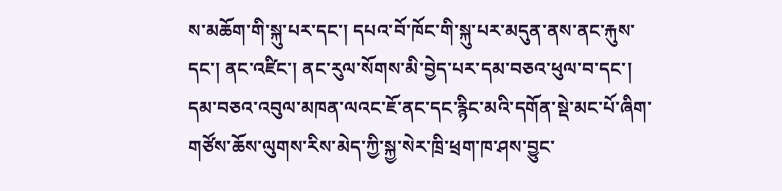ས་མཆོག་གི་སྐུ་པར་དང་། དཔའ་བོ་ཁོང་གི་སྐུ་པར་མདུན་ནས་ནང་རྐུས་དང་། ནང་འཛིང་། ནང་རུལ་སོགས་མི་བྱེད་པར་དམ་བཅའ་ཕུལ་བ་དང་། དམ་བཅའ་འབུལ་མཁན་ལའང་ཇོ་ནང་དང་རྙིང་མའི་དགོན་སྡེ་མང་པོ་ཞིག་གཙོས་ཆོས་ལུགས་རིས་མེད་ཀྱི་སྐྱ་སེར་ཁྲི་ཕྲག་ཁ་ཤས་བྱུང་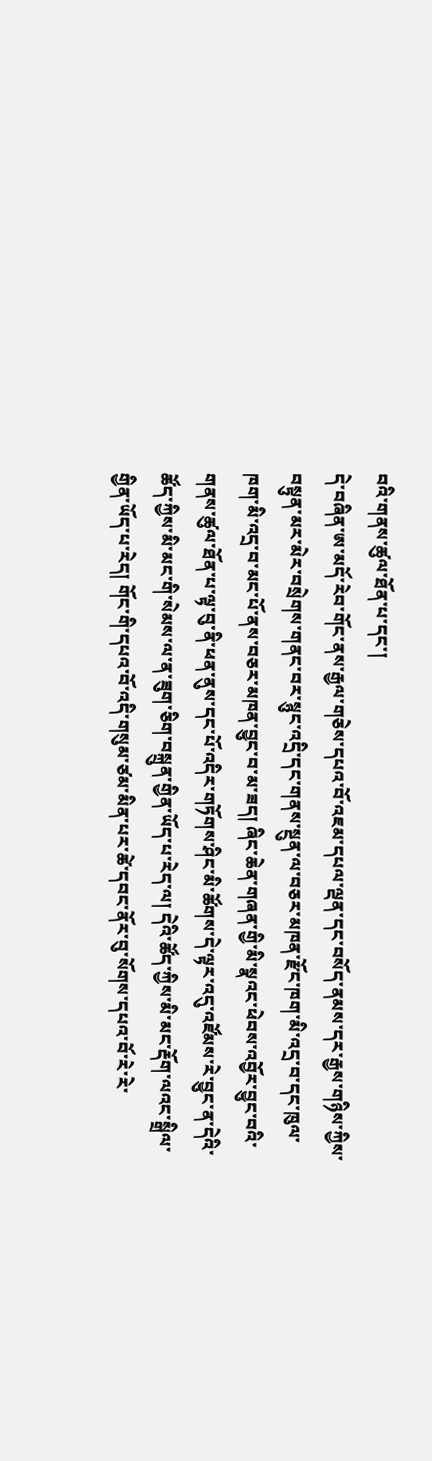བའི་གནས་ཚུལ་ཐོན་པ་དང་།
དེ་བཞིན་ཨ་མདོ་རེབ་གོང་ནས་རྒྱལ་གཅེས་དཔའ་བོ་འཇམ་དཔལ་ལྡན་དང་བསོད་ནམས་དར་རྒྱས་གཉིས་ཀྱིས་བསྟུན་མར་མེར་བསྲེགས་གནང་བར་སྙུང་འདྲི་དང་གནས་སྔུན་ལ་བཅར་མཁན་རྫོང་ཁག་མི་འདྲ་བ་དང་ཁུལ་ཁག་མི་འདྲ་བ་མང་པོ་ནས་བཅར་མཁན་བྱུང་བ་མ་ཟད། ཞིང་ཆེན་གཞན་གྱི་མི་སྣའང་ཕེབས་འབྱོར་བྱུང་བའི་གནས་ཚུལ་ཐོན་པ་ལྟ་བུ་ནི་ཕན་ནུས་དང་པོ་འདིར་གཏོགས་ཤིང་མི་ཚོགས་དེ་ལྟར་འདུ་འཛོམས་རེ་བྱུང་ན་དེའི་ཚོད་ཀྱིས་མི་མང་གི་སེམས་ལ་ན་ཟུག་ཅིག་བསྐྲུན་གྱིན་ཡོད་པ་རེད་ལ། དེའི་ཚོད་ཀྱིས་མི་མང་རྡོག་ལའང་སྒྲིལ་གྱིན་ཡོད་པ་རེད། གོང་གི་དཔའ་བོ་འདི་གསུམ་ཙམ་མིན་པར་ཚེ་དབང་ནོར་བུ་སོགས་དཔའ་བོ་རེ་རེ་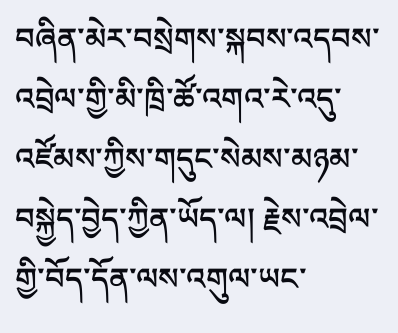བཞིན་མེར་བསྲེགས་སྐབས་འདབས་འབྲེལ་གྱི་མི་ཁྲི་ཚོ་འགའ་རེ་འདུ་འཛོམས་ཀྱིས་གདུང་སེམས་མཉམ་བསྐྱེད་བྱེད་ཀྱིན་ཡོད་ལ། རྗེས་འབྲེལ་གྱི་བོད་དོན་ལས་འགུལ་ཡང་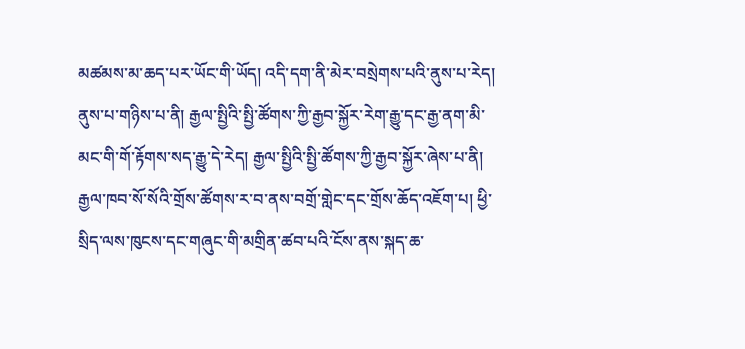མཚམས་མ་ཆད་པར་ཡོང་གི་ཡོད། འདི་དག་ནི་མེར་བསྲེགས་པའི་ནུས་པ་རེད།
ནུས་པ་གཉིས་པ་ནི། རྒྱལ་སྤྱིའི་སྤྱི་ཚོགས་ཀྱི་རྒྱབ་སྐྱོར་རེག་རྒྱུ་དང་རྒྱ་ནག་མི་མང་གི་གོ་རྟོགས་སད་རྒྱུ་དེ་རེད། རྒྱལ་སྤྱིའི་སྤྱི་ཚོགས་ཀྱི་རྒྱབ་སྐྱོར་ཞེས་པ་ནི། རྒྱལ་ཁབ་སོ་སོའི་གྲོས་ཚོགས་ར་བ་ནས་བགྲོ་གླེང་དང་གྲོས་ཆོད་འཇོག་པ། ཕྱི་སྲིད་ལས་ཁུངས་དང་གཞུང་གི་མགྲིན་ཚབ་པའི་ངོས་ནས་སྐད་ཆ་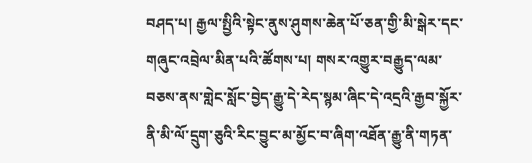བཤད་པ། རྒྱལ་སྤྱིའི་སྟེང་ནུས་ཤུགས་ཆེན་པོ་ཅན་གྱི་མི་སྒེར་དང་གཞུང་འབྲེལ་མིན་པའི་ཚོགས་པ། གསར་འགྱུར་བརྒྱུད་ལམ་བཅས་ནས་གླེང་སློང་བྱེད་རྒྱུ་དེ་རེད་སྙམ་ཞིང་དེ་འདྲའི་རྒྱབ་སྐྱོར་ནི་མི་ལོ་དྲུག་ཅུའི་རིང་བྱུང་མ་མྱོང་བ་ཞིག་འཐོན་རྒྱུ་ནི་གཏན་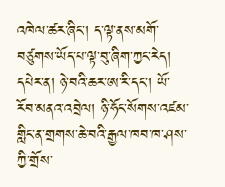འཁེལ་ཚར་ཞིང་། ད་ལྟ་ནས་མགོ་བཙུགས་ཡོད་པ་ལྟ་བུ་ཞིག་ཀྱང་རེད། དཔེར་ན། ཉེ་བའི་ཆར་ཨ་རི་དང་། ཡོ་རོབ་མནའ་འབྲེལ། ཉི་ཧོང་སོགས་འཛམ་གླིང་ན་གྲགས་ཆེ་བའི་རྒྱལ་ཁབ་ཁ་ཤས་ཀྱི་གྲོས་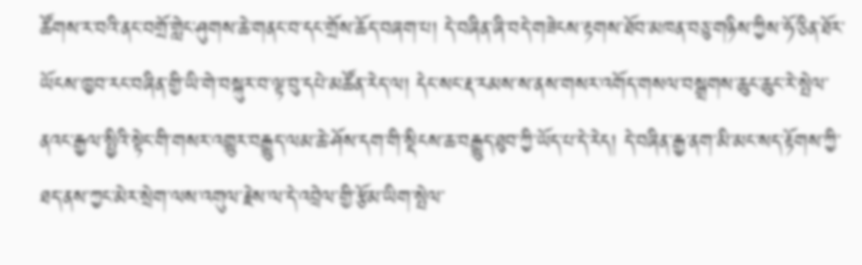ཚོགས་ར་བའི་ནང་བགྲོ་གླེང་ཤུགས་ཆེ་གནང་བ་དང་གྲོས་ཆོད་བཞག་པ། དེ་བཞིན་ཞི་བདེ་གཟེངས་རྟགས་ཐོབ་མཁན་བཅུ་གཉིས་ཀྱིས་ཧོ་ཅིན་ཐོར་ཡོངས་ཁྱབ་རང་བཞིན་གྱི་ཡི་གེ་བསྐུར་བ་ལྟ་བུ་དཔེ་མཚོན་རེད་ལ། དེང་སང་རྡ་རམས་ས་ནས་གསར་འགོད་གསལ་བསྒྲགས་ཆུང་ཆུང་རེ་སྤེལ་ནའང་རྒྱལ་སྤྱིའི་སྟེང་གི་གསར་འགྱུར་བརྒྱུད་ལམ་ཆེ་ཤོས་དག་གི་སྡིངས་ཆ་བརྒྱུད་ཐུབ་ཀྱི་ཡོད་པ་དེ་རེད། དེ་བཞིན་རྒྱ་ནག་མི་མང་སད་རྟོགས་ཀྱི་ཐད་ནས་ཀྱང་མེར་སྲེག་ལས་འགུལ་རྗེས་ལ་དེ་འབྲེལ་གྱི་རྩོམ་ཡིག་སྤེལ་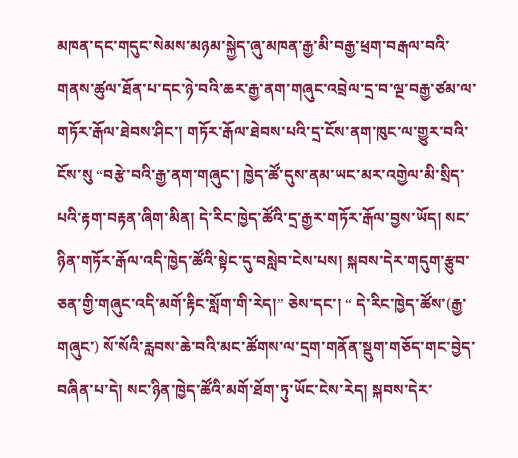མཁན་དང་གདུང་སེམས་མཉམ་སྐྱེད་ཞུ་མཁན་རྒྱ་མི་བརྒྱ་ཕྲག་བརྒལ་བའི་གནས་ཚུལ་ཐོན་པ་དང་ཉེ་བའི་ཆར་རྒྱ་ནག་གཞུང་འབྲེལ་དྲ་བ་ལྔ་བརྒྱ་ཙམ་ལ་གཏོར་རྒོལ་ཐེབས་ཤིང་། གཏོར་རྒོལ་ཐེབས་པའི་དྲ་ངོས་ནག་ཁུང་ལ་གྱུར་བའི་ངོས་སུ “བརྩེ་བའི་རྒྱ་ནག་གཞུང་། ཁྱེད་ཚོ་དུས་ནམ་ཡང་མར་འགྱེལ་མི་སྲིད་པའི་རྟག་བརྟན་ཞིག་མིན། དེ་རིང་ཁྱེད་ཚོའི་དྲ་རྒྱར་གཏོར་རྒོལ་བྱས་ཡོད། སང་ཉིན་གཏོར་རྒོལ་འདི་ཁྱེད་ཚོའི་སྟེང་དུ་བསླེབ་ངེས་པས། སྐབས་དེར་གདུག་རྩུབ་ཅན་གྱི་གཞུང་འདི་མགོ་རྟིང་སློག་གི་རེད།” ཅེས་དང་། “ དེ་རིང་ཁྱེད་ཚོས་(རྒྱ་གཞུང་) སོ་སོའི་རླབས་ཆེ་བའི་མང་ཚོགས་ལ་དྲག་གནོན་སྡུག་གཅོད་གང་བྱེད་བཞིན་པ་དེ། སང་ཉིན་ཁྱེད་ཚོའི་མགོ་ཐོག་ཏུ་ཡོང་ངེས་རེད། སྐབས་དེར་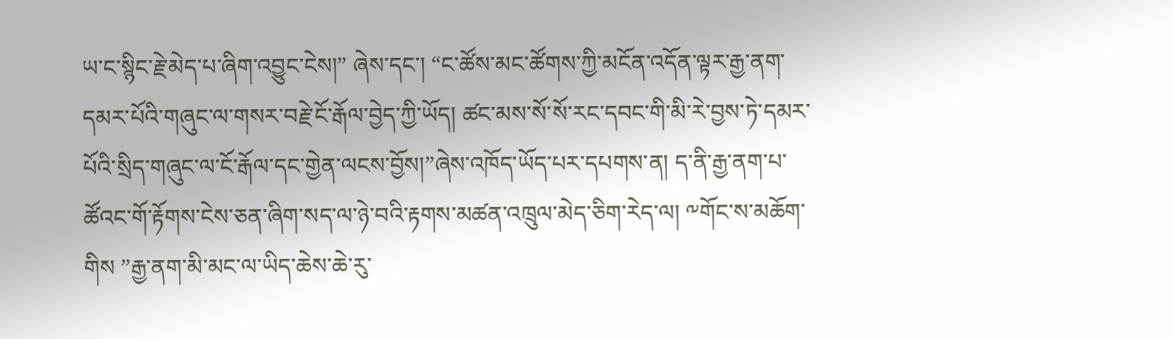ཡ་ང་སྙིང་རྗེ་མེད་པ་ཞིག་འབྱུང་ངེས།” ཞེས་དང་། “ང་ཚོས་མང་ཚོགས་ཀྱི་མངོན་འདོན་ལྟར་རྒྱ་ནག་དམར་པོའི་གཞུང་ལ་གསར་བརྗེ་ངོ་རྒོལ་བྱེད་ཀྱི་ཡོད། ཚང་མས་སོ་སོ་རང་དབང་གི་མི་རེ་བྱས་ཏེ་དམར་པོའི་སྲིད་གཞུང་ལ་ངོ་རྒོལ་དང་གྱེན་ལངས་བྱོས།”ཞེས་འཁོད་ཡོད་པར་དཔགས་ན། ད་ནི་རྒྱ་ནག་པ་ཚོའང་གོ་རྟོགས་ངེས་ཅན་ཞིག་སད་ལ་ཉེ་བའི་རྟགས་མཚན་འཁྲུལ་མེད་ཅིག་རེད་ལ། ༸གོང་ས་མཆོག་གིས ”རྒྱ་ནག་མི་མང་ལ་ཡིད་ཆེས་ཆེ་རུ་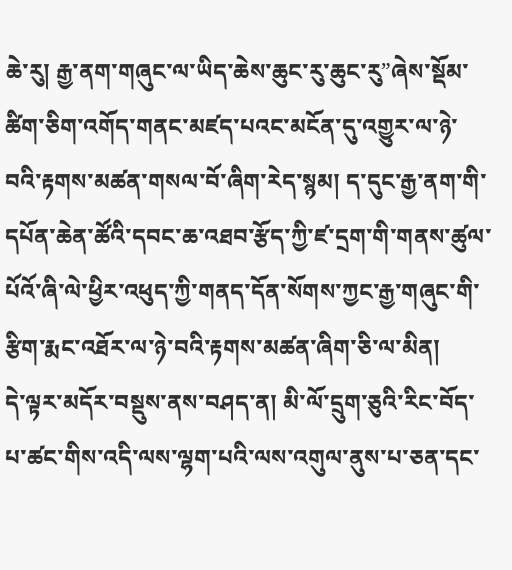ཆེ་རུ། རྒྱ་ནག་གཞུང་ལ་ཡིད་ཆེས་ཆུང་རུ་ཆུང་རུ”ཞེས་སྡོམ་ཚིག་ཅིག་འགོད་གནང་མཛད་པའང་མངོན་དུ་འགྱུར་ལ་ཉེ་བའི་རྟགས་མཚན་གསལ་བོ་ཞིག་རེད་སྙམ། ད་དུང་རྒྱ་ནག་གི་དཔོན་ཆེན་ཚོའི་དབང་ཆ་འཐབ་རྩོད་ཀྱི་ཛ་དྲག་གི་གནས་ཚུལ་པོའོ་ཞི་ལེ་ཕྱིར་འཕུད་ཀྱི་གནད་དོན་སོགས་ཀྱང་རྒྱ་གཞུང་གི་རྩིག་རྨང་འཐོར་ལ་ཉེ་བའི་རྟགས་མཚན་ཞིག་ཅི་ལ་མིན།
དེ་ལྟར་མདོར་བསྡུས་ནས་བཤད་ན། མི་ལོ་དྲུག་ཅུའི་རིང་བོད་པ་ཚང་གིས་འདི་ལས་ལྷག་པའི་ལས་འགུལ་ནུས་པ་ཅན་དང་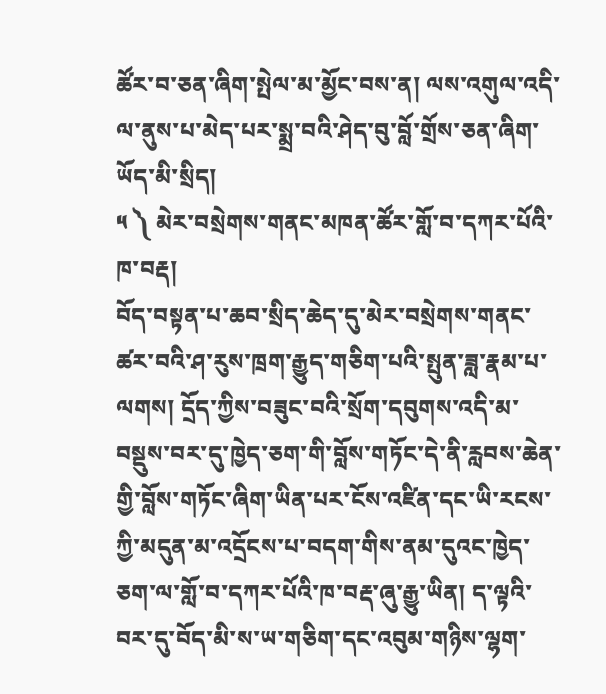ཚོར་བ་ཅན་ཞིག་སྤེལ་མ་མྱོང་བས་ན། ལས་འགུལ་འདི་ལ་ནུས་པ་མེད་པར་སྨྲ་བའི་ཤེད་བུ་བློ་གྲོས་ཅན་ཞིག་ཡོད་མི་སྲིད།
༥ ༽ མེར་བསྲེགས་གནང་མཁན་ཚོར་གློ་བ་དཀར་པོའི་ཁ་བརྡ།
བོད་བསྟན་པ་ཆབ་སྲིད་ཆེད་དུ་མེར་བསྲེགས་གནང་ཚར་བའི་ཤ་རུས་ཁྲག་རྒྱུད་གཅིག་པའི་སྤུན་ཟླ་རྣམ་པ་ལགས། དྲོད་ཀྱིས་བཟུང་བའི་སྲོག་དབུགས་འདི་མ་བསྡུས་བར་དུ་ཁྱེད་ཅག་གི་བློས་གཏོང་དེ་ནི་རླབས་ཆེན་གྱི་བློས་གཏོང་ཞིག་ཡིན་པར་ངོས་འཛིན་དང་ཡི་རངས་ཀྱི་མདུན་མ་འདྲོངས་པ་བདག་གིས་ནམ་དུའང་ཁྱེད་ཅག་ལ་གློ་བ་དཀར་པོའི་ཁ་བརྡ་ཞུ་རྒྱུ་ཡིན། ད་ལྟའི་བར་དུ་བོད་མི་ས་ཡ་གཅིག་དང་འབུམ་གཉིས་ལྷག་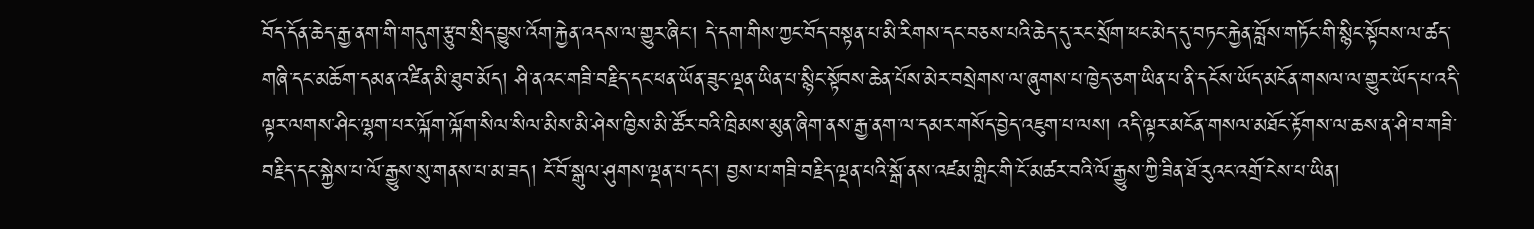བོད་དོན་ཆེད་རྒྱ་ནག་གི་གདུག་རྩུབ་སྲིད་བྱུས་འོག་རྐྱེན་འདས་ལ་གྱུར་ཞིང་། དེ་དག་གིས་ཀྱང་བོད་བསྟན་པ་མི་རིགས་དང་བཅས་པའི་ཆེད་དུ་རང་སྲོག་ཕང་མེད་དུ་བཏང་རྐྱེན་བློས་གཏོང་གི་སྙིང་སྟོབས་ལ་ཚད་གཞི་དང་མཆོག་དམན་འཛིན་མི་ཐུབ་མོད། ཤི་ནའང་གཟི་བརྗིད་དང་ཕན་ཡོན་ཟུང་ལྡན་ཡིན་པ་སྙིང་སྟོབས་ཆེན་པོས་མེར་བསྲེགས་ལ་ཞུགས་པ་ཁྱེད་ཅག་ཡིན་པ་ནི་དངོས་ཡོད་མངོན་གསལ་ལ་གྱུར་ཡོད་པ་འདི་ལྟར་ལགས་ཤིང་ལྷག་པར་ལྐོག་ལྐོག་སིལ་སིལ་མིས་མི་ཤེས་ཁྱིས་མི་ཚོར་བའི་ཁྲིམས་མུན་ཞིག་ནས་རྒྱ་ནག་ལ་དམར་གསོད་བྱེད་འཇུག་པ་ལས། འདི་ལྟར་མངོན་གསལ་མཐོང་རྟོགས་ལ་ཆས་ན་ཤི་བ་གཟི་བརྗིད་དང་སྐྱེས་པ་ལོ་རྒྱུས་སུ་གནས་པ་མ་ཟད། ངོ་བོ་སྒུལ་ཤུགས་ལྡན་པ་དང་། བྱས་པ་གཟི་བརྗིད་ལྡན་པའི་སྒོ་ནས་འཛམ་གླིང་གི་ངོ་མཚར་བའི་ལོ་རྒྱུས་ཀྱི་ཟིན་ཐོ་རུའང་འགྲོ་ངེས་པ་ཡིན།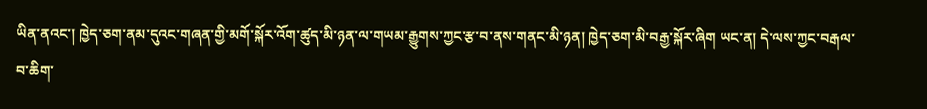ཡིན་ནའང་། ཁྱེད་ཅག་ནམ་དུའང་གཞན་གྱི་མགོ་སྐོར་འོག་ཚུད་མི་ཉན་ལ་གཡམ་རྒྱུགས་ཀྱང་རྩ་བ་ནས་གནང་མི་ཉན། ཁྱེད་ཅག་མི་བརྒྱ་སྐོར་ཞིག ཡང་ན། དེ་ལས་ཀྱང་བརྒལ་བ་ཆིག་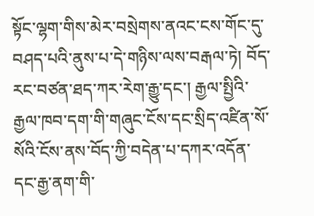སྟོང་ལྷག་གིས་མེར་བསྲེགས་ནའང་ངས་གོང་དུ་བཤད་པའི་ནུས་པ་དེ་གཉིས་ལས་བརྒལ་ཏེ། བོད་རང་བཙན་ཐད་ཀར་རེག་རྒྱུ་དང་། རྒྱལ་སྤྱིའི་རྒྱལ་ཁབ་དག་གི་གཞུང་ངོས་དང་སྲིད་འཛིན་སོ་སོའི་ངོས་ནས་བོད་ཀྱི་བདེན་པ་དཀར་འདོན་དང་རྒྱ་ནག་གི་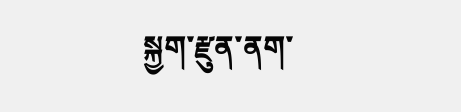སྐྱག་རྫུན་ནག་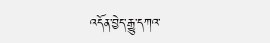འདོན་བྱེད་རྒྱུ་དཀའ་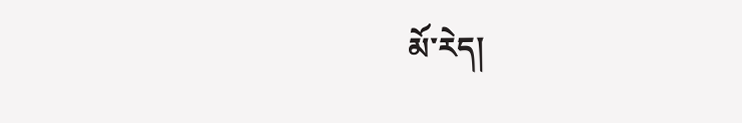མོ་རེད།